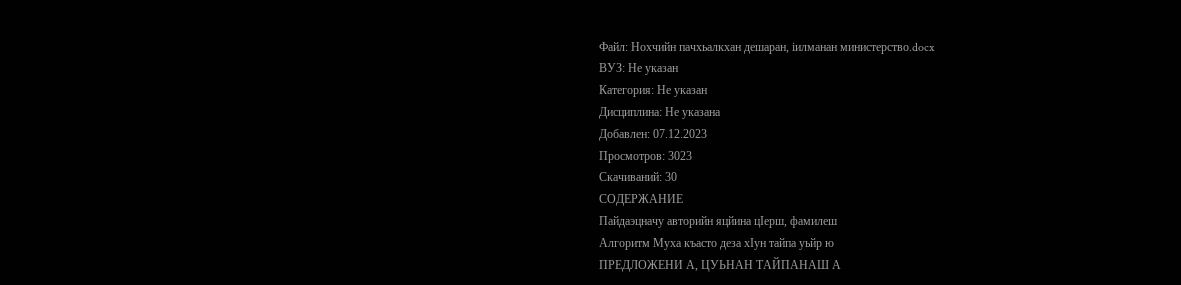Файл: Нохчийн пачхьалкхан дешаран, iилманан министерство.docx
ВУЗ: Не указан
Категория: Не указан
Дисциплина: Не указана
Добавлен: 07.12.2023
Просмотров: 3023
Скачиваний: 30
СОДЕРЖАНИЕ
Пайдаэцначу авторийн яцйина цIерш, фамилеш
Алгоритм Муха къасто деза хIун тайпа уьйр ю
ПРЕДЛОЖЕНИ А, ЦУЬНАН ТАЙПАНАШ А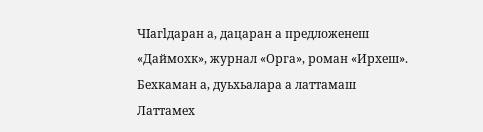ЧIaгlдаран а, дацаран а предложенеш
«Даймохк», журнал «Орга», роман «Ирхеш».
Бехкаман а, дуьхьалара а латтамаш
Латтамех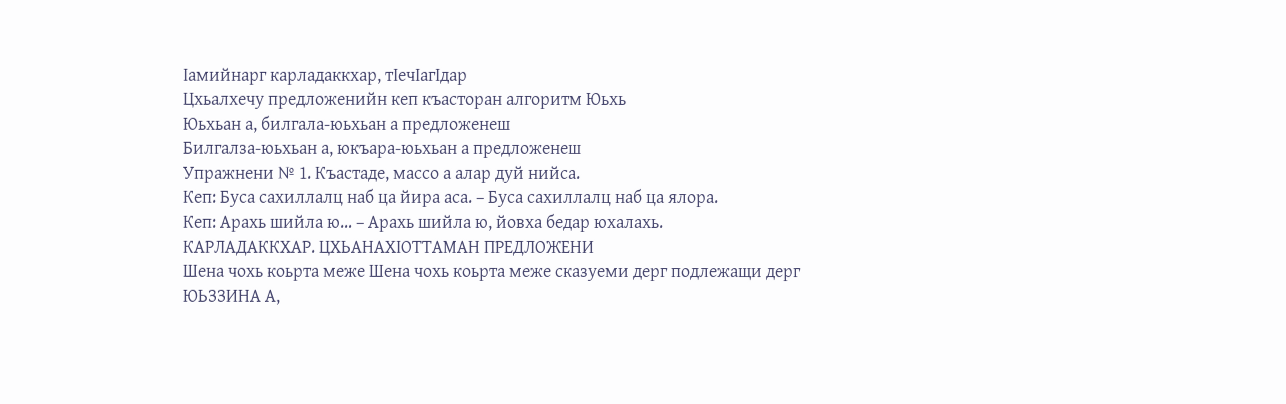Iамийнарг карладаккхар, тIечIагIдар
Цхьалхечу предложенийн кеп къасторан алгоритм Юьхь
Юьхьан а, билгала-юьхьан а предложенеш
Билгалза-юьхьан а, юкъара-юьхьан а предложенеш
Упражнени № 1. Къастаде, массо а алар дуй нийса.
Кеп: Буса сахиллалц наб ца йира аса. – Буса сахиллалц наб ца ялора.
Кеп: Арахь шийла ю… – Арахь шийла ю, йовха бедар юхалахь.
КАРЛАДАККХАР. ЦХЬАНАХIОТТАМАН ПРЕДЛОЖЕНИ
Шена чохь коьрта меже Шена чохь коьрта меже сказуеми дерг подлежащи дерг
ЮЬЗЗИНА А,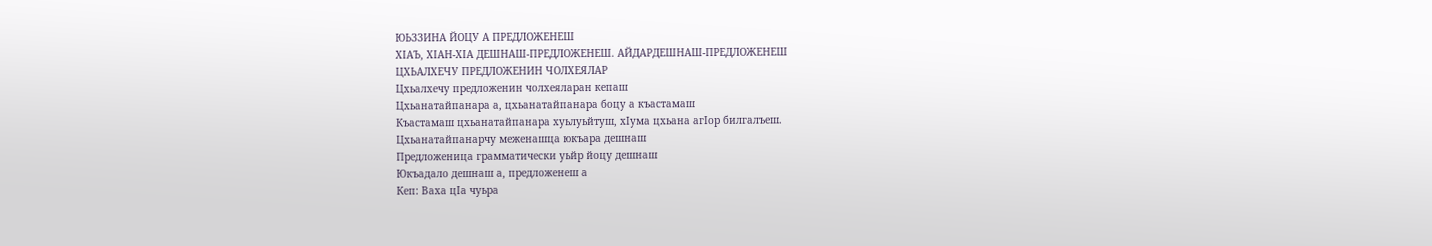ЮЬЗЗИНА ЙОЦУ А ПРЕДЛОЖЕНЕШ
ХIАЪ, ХIАН-ХIА ДЕШНАШ-ПРЕДЛОЖЕНЕШ. АЙДАРДЕШНАШ-ПРЕДЛОЖЕНЕШ
ЦХЬАЛХЕЧУ ПРЕДЛОЖЕНИН ЧОЛХЕЯЛАР
Цхьалхечу предложенин чолхеяларан кепаш
Цхьанатайпанара а, цхьанатайпанара боцу а къастамаш
Къастамаш цхьанатайпанара хуьлуьйтуш, хIума цхьана агIор билгалъеш.
Цхьанатайпанарчу меженашца юкъара дешнаш
Предложеница грамматически уьйр йоцу дешнаш
Юкъадало дешнаш а, предложенеш а
Кеп: Ваха цIа чуьра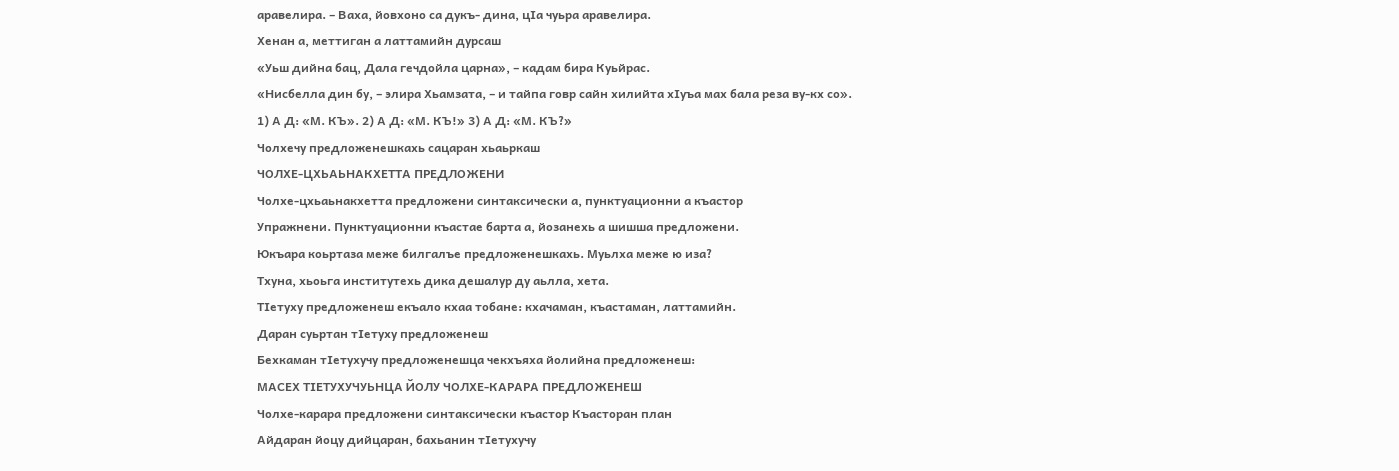аравелира. – Ваха, йовхоно са дукъ- дина, цIа чуьра аравелира.
Хенан а, меттиган а латтамийн дурсаш
«Уьш дийна бац, Дала гечдойла царна», – кадам бира Куьйрас.
«Нисбелла дин бу, – элира Хьамзата, – и тайпа говр сайн хилийта хIуъа мах бала реза ву-кх со».
1) А Д: «М. КЪ». 2) А Д: «М. КЪ!» 3) А Д: «М. КЪ?»
Чолхечу предложенешкахь сацаран хьаьркаш
ЧОЛХЕ-ЦХЬАЬНАКХЕТТА ПРЕДЛОЖЕНИ
Чолхе-цхьаьнакхетта предложени синтаксически а, пунктуационни а къастор
Упражнени. Пунктуационни къастае барта а, йозанехь а шишша предложени.
Юкъара коьртаза меже билгалъе предложенешкахь. Муьлха меже ю иза?
Тхуна, хьоьга институтехь дика дешалур ду аьлла, хета.
ТIетуху предложенеш екъало кхаа тобане: кхачаман, къастаман, латтамийн.
Даран суьртан тIетуху предложенеш
Бехкаман тIетухучу предложенешца чекхъяха йолийна предложенеш:
МАСЕХ ТIЕТУХУЧУЬНЦА ЙОЛУ ЧОЛХЕ-КАРАРА ПРЕДЛОЖЕНЕШ
Чолхе-карара предложени синтаксически къастор Къасторан план
Айдаран йоцу дийцаран, бахьанин тIетухучу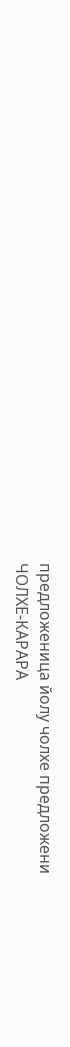предложеница йолу чолхе предложени
ЧОЛХЕ-КАРАРА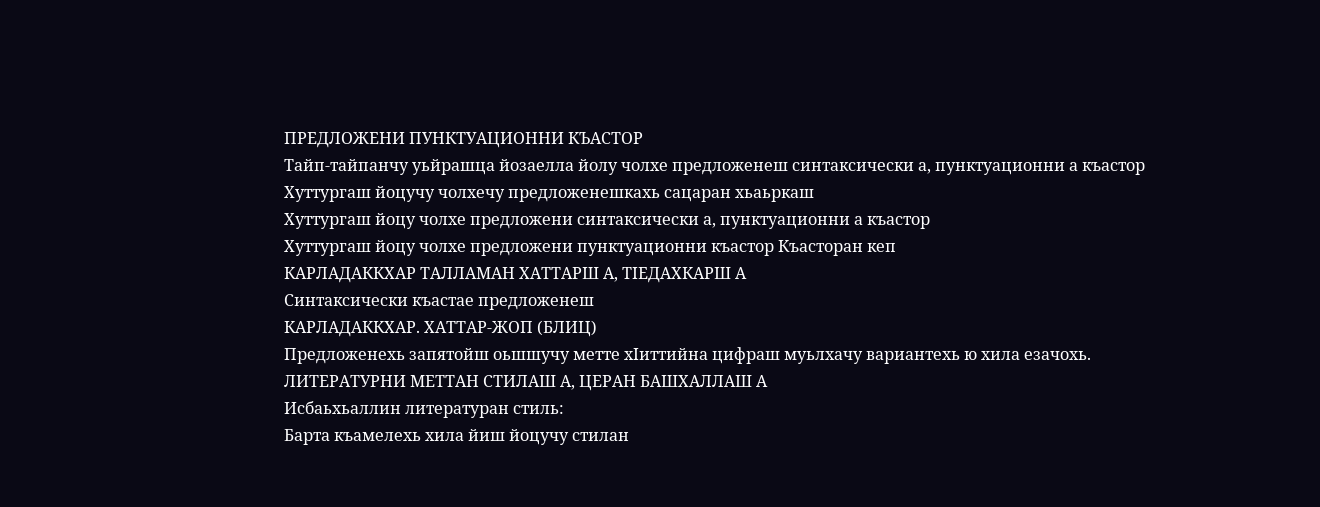ПРЕДЛОЖЕНИ ПУНКТУАЦИОННИ КЪАСТОР
Тайп-тайпанчу уьйрашца йозаелла йолу чолхе предложенеш синтаксически а, пунктуационни а къастор
Хуттургаш йоцучу чолхечу предложенешкахь сацаран хьаьркаш
Хуттургаш йоцу чолхе предложени синтаксически а, пунктуационни а къастор
Хуттургаш йоцу чолхе предложени пунктуационни къастор Къасторан кеп
КАРЛАДАККХАР ТАЛЛАМАН ХАТТАРШ А, ТIЕДАХКАРШ А
Синтаксически къастае предложенеш
КАРЛАДАККХАР. ХАТТАР-ЖОП (БЛИЦ)
Предложенехь запятойш оьшшучу метте хIиттийна цифраш муьлхачу вариантехь ю хила езачохь.
ЛИТЕРАТУРНИ МЕТТАН СТИЛАШ А, ЦЕРАН БАШХАЛЛАШ А
Исбаьхьаллин литературан стиль:
Барта къамелехь хила йиш йоцучу стилан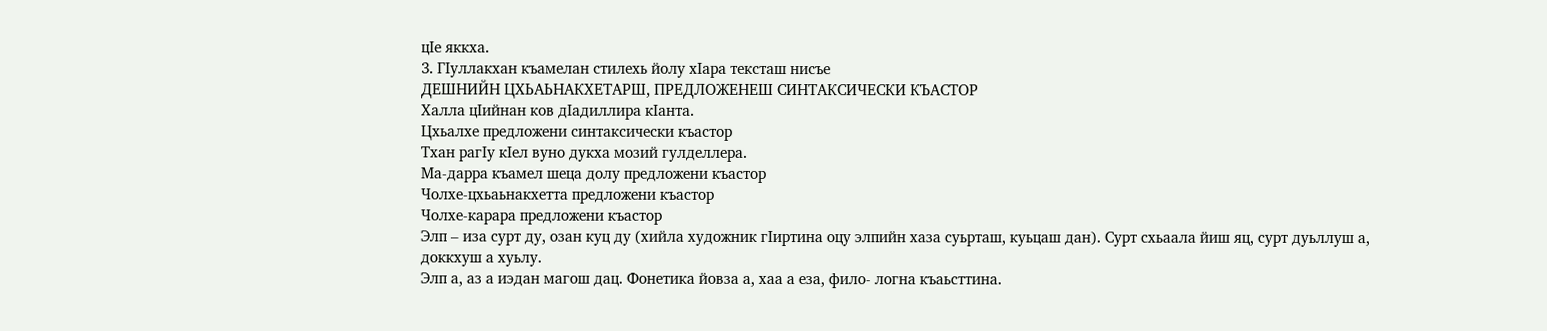цIе яккха.
3. ГIуллакхан къамелан стилехь йолу хIара тексташ нисъе
ДЕШНИЙН ЦХЬАЬНАКХЕТАРШ, ПРЕДЛОЖЕНЕШ СИНТАКСИЧЕСКИ КЪАСТОР
Халла цIийнан ков дIадиллира кIанта.
Цхьалхе предложени синтаксически къастор
Тхан рагIу кIел вуно дукха мозий гулделлера.
Ма-дарра къамел шеца долу предложени къастор
Чолхе-цхьаьнакхетта предложени къастор
Чолхе-карара предложени къастор
Элп – иза сурт ду, озан куц ду (хийла художник гIиртина оцу элпийн хаза суьрташ, куьцаш дан). Сурт схьаала йиш яц, сурт дуьллуш а, доккхуш а хуьлу.
Элп а, аз а иэдан магош дац. Фонетика йовза а, хаа а еза, фило- логна къаьсттина.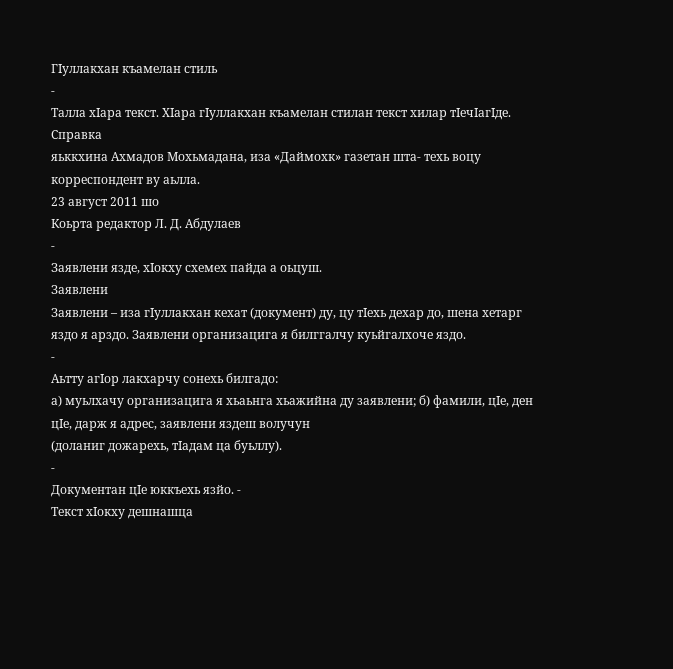ГIуллакхан къамелан стиль
-
Талла хIара текст. ХIара гIуллакхан къамелан стилан текст хилар тIечIагIде.
Справка
яьккхина Ахмадов Мохьмадана, иза «Даймохк» газетан шта- техь воцу корреспондент ву аьлла.
23 август 2011 шо
Коьрта редактор Л. Д. Абдулаев
-
Заявлени язде, хIокху схемех пайда а оьцуш.
Заявлени
Заявлени – иза гIуллакхан кехат (документ) ду, цу тIехь дехар до, шена хетарг яздо я арздо. Заявлени организацига я билггалчу куьйгалхоче яздо.
-
Аьтту агIор лакхарчу сонехь билгадо:
а) муьлхачу организацига я хьаьнга хьажийна ду заявлени; б) фамили, цIе, ден цIе, дарж я адрес, заявлени яздеш волучун
(доланиг дожарехь, тIадам ца буьллу).
-
Документан цIе юккъехь язйо. -
Текст хIокху дешнашца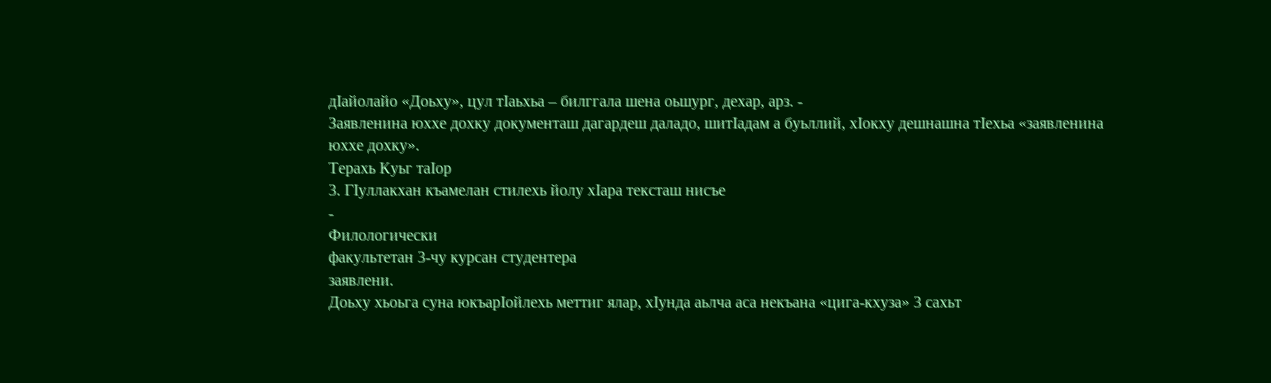дIайолайо «Доьху», цул тIаьхьа – билггала шена оьшург, дехар, арз. -
Заявленина юххе дохку документаш дагардеш даладо, шитIадам а буьллий, хIокху дешнашна тIехьа «заявленина юххе дохку».
Терахь Куьг таIор
3. ГIуллакхан къамелан стилехь йолу хIара тексташ нисъе
-
Филологически
факультетан 3-чу курсан студентера
заявлени.
Доьху хьоьга суна юкъарIойлехь меттиг ялар, хIунда аьлча аса некъана «цига-кхуза» 3 сахьт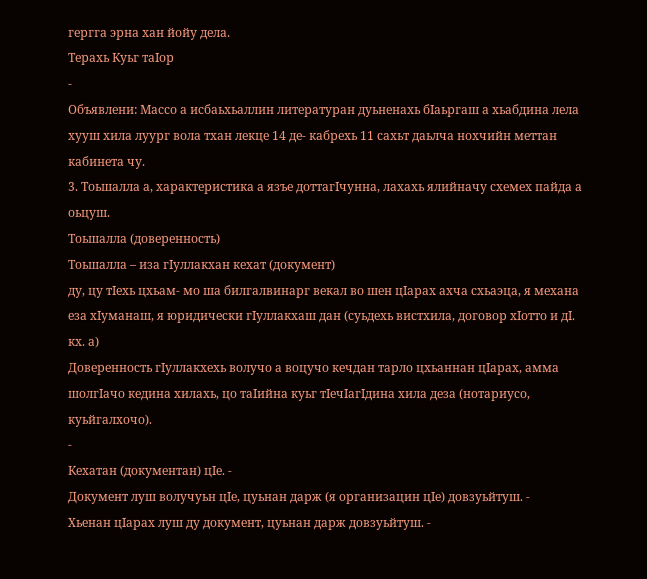гергга эрна хан йойу дела.
Терахь Куьг таIор
-
Объявлени: Массо а исбаьхьаллин литературан дуьненахь бIаьргаш а хьабдина лела хууш хила луург вола тхан лекце 14 де- кабрехь 11 сахьт даьлча нохчийн меттан кабинета чу.
3. Тоьшалла а, характеристика а язъе доттагIчунна, лахахь ялийначу схемех пайда а оьцуш.
Тоьшалла (доверенность)
Тоьшалла – иза гIуллакхан кехат (документ)
ду, цу тIехь цхьам- мо ша билгалвинарг векал во шен цIарах ахча схьаэца, я механа еза хIуманаш, я юридически гIуллакхаш дан (суьдехь вистхила, договор хIотто и дI. кх. а)
Доверенность гIуллакхехь волучо а воцучо кечдан тарло цхьаннан цIарах, амма шолгIачо кедина хилахь, цо таIийна куьг тIечIагIдина хила деза (нотариусо, куьйгалхочо).
-
Кехатан (документан) цIе. -
Документ луш волучуьн цIе, цуьнан дарж (я организацин цIе) довзуьйтуш. -
Хьенан цIарах луш ду документ, цуьнан дарж довзуьйтуш. -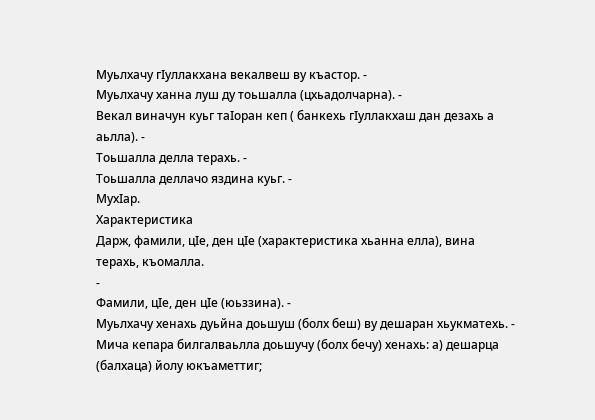Муьлхачу гIуллакхана векалвеш ву къастор. -
Муьлхачу ханна луш ду тоьшалла (цхьадолчарна). -
Векал виначун куьг таIоран кеп ( банкехь гIуллакхаш дан дезахь а аьлла). -
Тоьшалла делла терахь. -
Тоьшалла деллачо яздина куьг. -
МухIар.
Характеристика
Дарж, фамили, цIе, ден цIе (характеристика хьанна елла), вина терахь, къомалла.
-
Фамили, цIе, ден цIе (юьззина). -
Муьлхачу хенахь дуьйна доьшуш (болх беш) ву дешаран хьукматехь. -
Мича кепара билгалваьлла доьшучу (болх бечу) хенахь: а) дешарца (балхаца) йолу юкъаметтиг;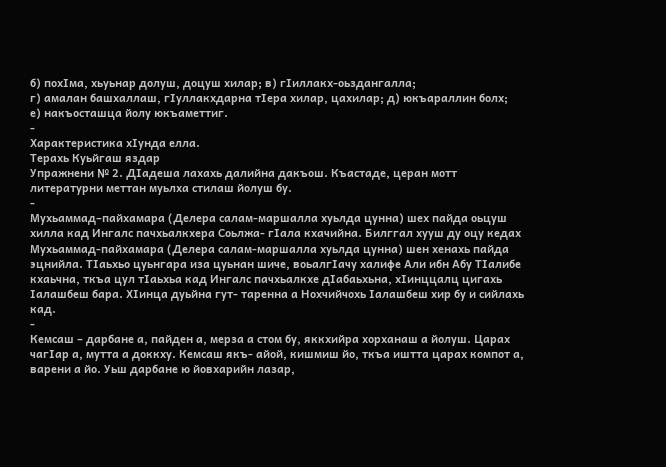б) похIма, хьуьнар долуш, доцуш хилар; в) гIиллакх-оьздангалла;
г) амалан башхаллаш, гIуллакхдарна тIера хилар, цахилар; д) юкъараллин болх;
е) накъосташца йолу юкъаметтиг.
-
Характеристика хIунда елла.
Терахь Куьйгаш яздар
Упражнени № 2. ДIадеша лахахь далийна дакъош. Къастаде, церан мотт литературни меттан муьлха стилаш йолуш бу.
-
Мухьаммад–пайхамара (Делера салам-маршалла хуьлда цунна) шех пайда оьцуш хилла кад Ингалс пачхьалкхера Соьлжа- гIала кхачийна. Билггал хууш ду оцу кедах Мухьаммад-пайхамара (Делера салам-маршалла хуьлда цунна) шен хенахь пайда эцнийла. ТIаьхьо цуьнгара иза цуьнан шиче, воьалгIачу халифе Али ибн Абу ТIалибе кхаьчна, ткъа цул тIаьхьа кад Ингалс пачхьалкхе дIабаьхьна, хIинццалц цигахь Iалашбеш бара. ХIинца дуьйна гут- таренна а Нохчийчохь Iалашбеш хир бу и сийлахь кад.
-
Кемсаш – дарбане а, пайден а, мерза а стом бу, яккхийра хорханаш а йолуш. Царах чагIар а, мутта а доккху. Кемсаш якъ- айой, кишмиш йо, ткъа иштта царах компот а, варени а йо. Уьш дарбане ю йовхарийн лазар,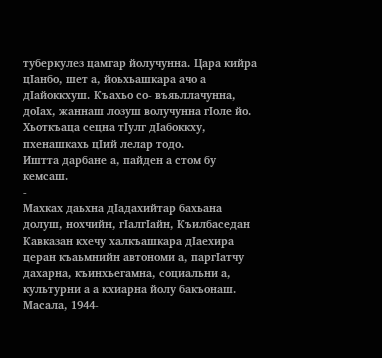туберкулез цамгар йолучунна. Цара кийра цIанбо, шет а, йоьхьашкара ачо а дIайоккхуш. Къахьо со- въяьллачунна, доIах, жаннаш лозуш волучунна гIоле йо. Хьоткъаца сецна тIулг дIабоккху, пхенашкахь цIий лелар тодо.
Иштта дарбане а, пайден а стом бу кемсаш.
-
Махках даьхна дIадахийтар бахьана долуш, нохчийн, гIалгIайн, Къилбаседан Кавказан кхечу халкъашкара дIаехира церан къаьмнийн автономи а, паргIатчу дахарна, къинхьегамна, социальни а, культурни а а кхиарна йолу бакъонаш. Масала, 1944-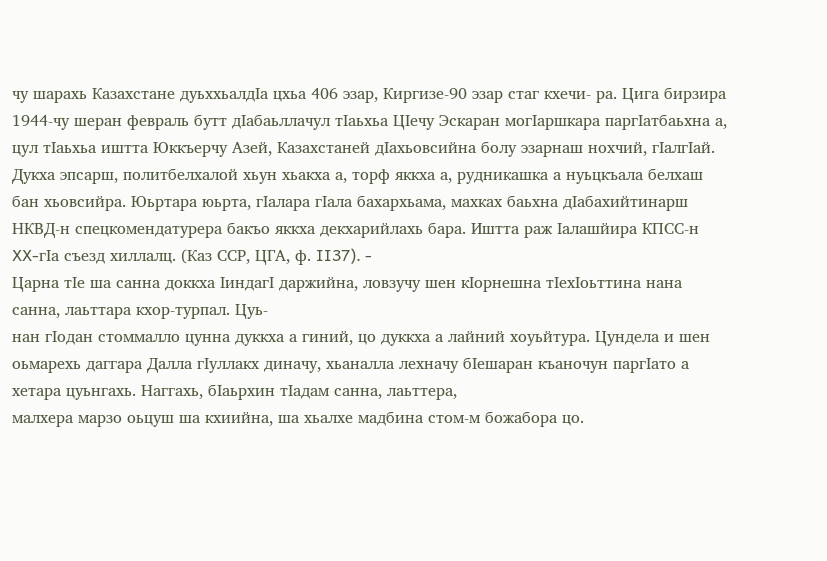чу шарахь Казахстане дуьххьалдIа цхьа 406 эзар, Киргизе-90 эзар стаг кхечи- ра. Цига бирзира 1944-чу шеран февраль бутт дIабаьллачул тIаьхьа ЦIечу Эскаран могIаршкара паргIатбаьхна а, цул тIаьхьа иштта Юккъерчу Азей, Казахстаней дIахьовсийна болу эзарнаш нохчий, гIалгIай. Дукха эпсарш, политбелхалой хьун хьакха а, торф яккха а, рудникашка а нуьцкъала белхаш бан хьовсийра. Юьртара юьрта, гIалара гIала бахархьама, махках баьхна дIабахийтинарш НКВД-н спецкомендатурера бакъо яккха декхарийлахь бара. Иштта раж Iалашйира КПСС-н XX-гIа съезд хиллалц. (Каз ССР, ЦГА, ф. II37). -
Царна тIе ша санна доккха IиндагI даржийна, ловзучу шен кIорнешна тIехIоьттина нана санна, лаьттара кхор-турпал. Цуь-
нан гIодан стоммалло цунна дуккха а гиний, цо дуккха а лайний хоуьйтура. Цундела и шен оьмарехь даггара Далла гIуллакх диначу, хьаналла лехначу бIешаран къаночун паргIато а хетара цуьнгахь. Наггахь, бIаьрхин тIадам санна, лаьттера,
малхера марзо оьцуш ша кхиийна, ша хьалхе мадбина стом-м божабора цо.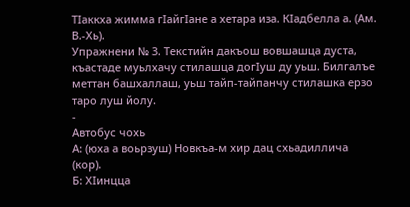ТIаккха жимма гIайгIане а хетара иза. КIадбелла а. (Ам. В.-Хь).
Упражнени № 3. Текстийн дакъош вовшашца дуста, къастаде муьлхачу стилашца догIуш ду уьш. Билгалъе меттан башхаллаш, уьш тайп-тайпанчу стилашка ерзо таро луш йолу.
-
Автобус чохь
А: (юха а воьрзуш) Новкъа-м хир дац схьадиллича (кор).
Б: ХIинцца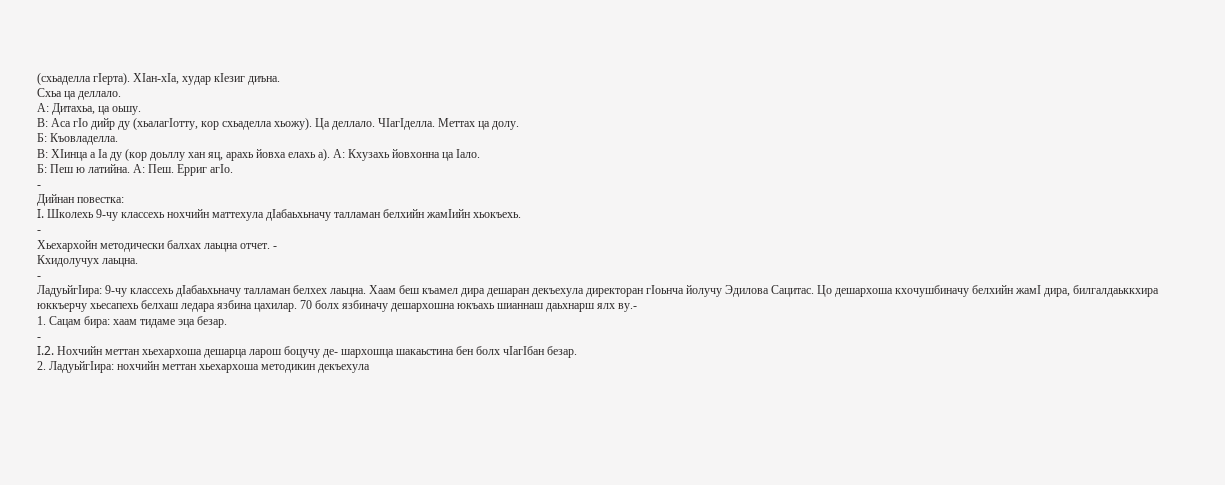(схьаделла гIерта). ХIан-хIа, худар кIезиг диъна.
Схьа ца деллало.
А: Дитахьа, ца оьшу.
В: Аса гIо дийр ду (хьалагIотту, кор схьаделла хьожу). Ца деллало. ЧIагIделла. Меттах ца долу.
Б: Къовладелла.
В: ХIинца а Iа ду (кор доьллу хан яц, арахь йовха елахь а). А: Кхузахь йовхонна ца Iало.
Б: Пеш ю латийна. А: Пеш. Ерриг агIо.
-
Дийнан повестка:
I. Школехь 9-чу классехь нохчийн маттехула дIабаьхьначу талламан белхийн жамIийн хьокъехь.
-
Хьехархойн методически балхах лаьцна отчет. -
Кхидолучух лаьцна.
-
ЛадуьйгIира: 9-чу классехь дIабаьхьначу талламан белхех лаьцна. Хаам беш къамел дира дешаран декъехула директоран гIоьнча йолучу Эдилова Сацитас. Цо дешархоша кхочушбиначу белхийн жамI дира, билгалдаьккхира юккъерчу хьесапехь белхаш ледара язбина цахилар. 70 болх язбиначу дешархошна юкъахь шианнаш даьхнарш ялх ву.-
1. Сацам бира: хаам тидаме эца безар.
-
I.2. Нохчийн меттан хьехархоша дешарца ларош боцучу де- шархошца шакаьстина бен болх чIагIбан безар.
2. ЛадуьйгIира: нохчийн меттан хьехархоша методикин декъехула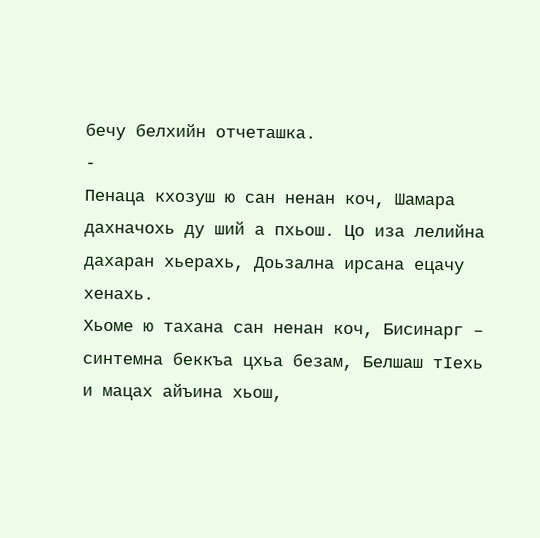бечу белхийн отчеташка.
-
Пенаца кхозуш ю сан ненан коч, Шамара дахначохь ду ший а пхьош. Цо иза лелийна дахаран хьерахь, Доьзална ирсана ецачу хенахь.
Хьоме ю тахана сан ненан коч, Бисинарг – синтемна беккъа цхьа безам, Белшаш тIехь и мацах айъина хьош,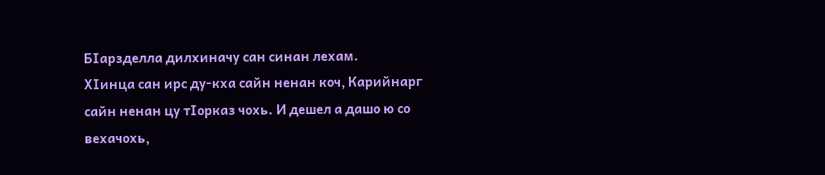БIарзделла дилхиначу сан синан лехам.
ХIинца сан ирс ду-кха сайн ненан коч, Карийнарг сайн ненан цу тIорказ чохь. И дешел а дашо ю со вехачохь,